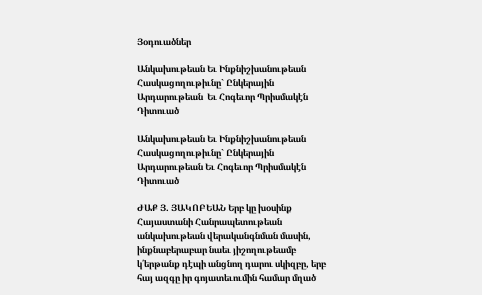Յօդուածներ

Անկախութեան Եւ Ինքնիշխանութեան  Հասկացողութիւնը` Ընկերային Արդարութեան  Եւ Հոգեւոր Պրիսմակէն Դիտուած

Անկախութեան Եւ Ինքնիշխանութեան Հասկացողութիւնը` Ընկերային Արդարութեան Եւ Հոգեւոր Պրիսմակէն Դիտուած

ԺԱՔ Յ. ՅԱԿՈԲԵԱՆ Երբ կը խօսինք Հայաստանի Հանրապետութեան անկախութեան վերականգնման մասին, ինքնաբերաբար նաեւ յիշողութեամբ կ՛երթանք դէպի անցնող դարու սկիզբը, երբ հայ ազգը իր գոյատեւումին համար մղած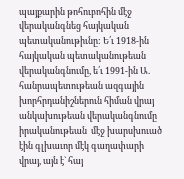պայքարին թոհուբոհին մէջ վերականգնեց հայկական պետականութիւնը: Ե՛ւ 1918-ին հայկական պետականութեան վերականգնումը, ե՛ւ 1991-ին Ա. հանրապետութեան ազգային խորհրդանիշներուն հիման վրայ անկախութեան վերականգնումը իրականութեան  մէջ խարսխուած էին գլխաւոր մէկ գաղափարի վրայ, այն է` հայ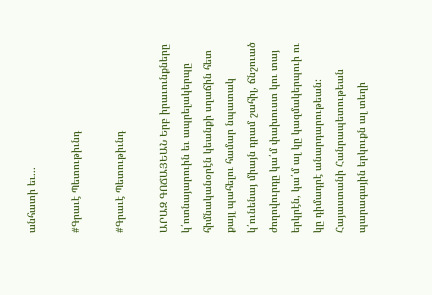անհատի եւ...

#Գրաւէ Պետութիւնդ

#Գրաւէ Պետութիւնդ

ԱՐԱԶ ԳՈՃԱՅԵԱՆ Երբ իրաւունքները կ՛ոտնայարուին եւ ապրելակերպը հիմնականօրէն կեանքի սղաճին հետ քայլ պահելու համար նպատակ կ՛ունենայ միայն դրամ շահիլ, ճնշուած ժողովուրդը կա՛մ փախուստ կու տայ երկրէն, կա՛մ ալ կը կազմակերպուի ու կը դիմադրէ անարդարութեան: Հայաստանի Հանրապետութեան պարագային երկուքն ալ տեղի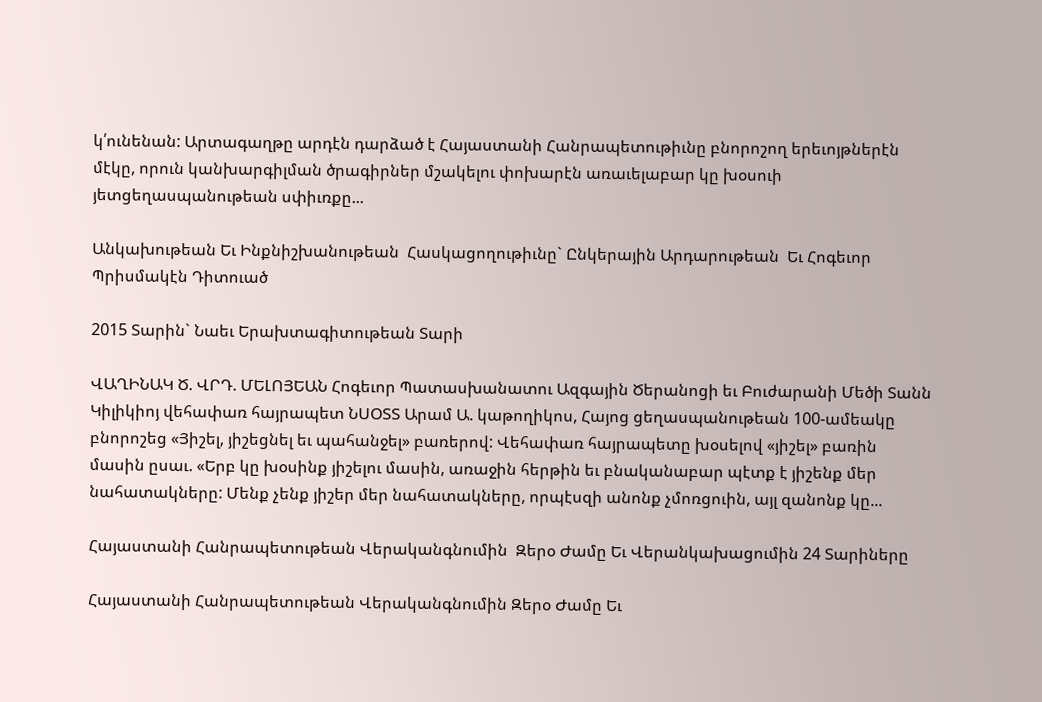կ՛ունենան: Արտագաղթը արդէն դարձած է Հայաստանի Հանրապետութիւնը բնորոշող երեւոյթներէն մէկը, որուն կանխարգիլման ծրագիրներ մշակելու փոխարէն առաւելաբար կը խօսուի յետցեղասպանութեան սփիւռքը...

Անկախութեան Եւ Ինքնիշխանութեան  Հասկացողութիւնը` Ընկերային Արդարութեան  Եւ Հոգեւոր Պրիսմակէն Դիտուած

2015 Տարին` Նաեւ Երախտագիտութեան Տարի

ՎԱՂԻՆԱԿ Ծ. ՎՐԴ. ՄԵԼՈՅԵԱՆ Հոգեւոր Պատասխանատու Ազգային Ծերանոցի եւ Բուժարանի Մեծի Տանն Կիլիկիոյ վեհափառ հայրապետ ՆՍՕՏՏ Արամ Ա. կաթողիկոս, Հայոց ցեղասպանութեան 100-ամեակը բնորոշեց «Յիշել, յիշեցնել եւ պահանջել» բառերով: Վեհափառ հայրապետը խօսելով «յիշել» բառին մասին ըսաւ. «Երբ կը խօսինք յիշելու մասին, առաջին հերթին եւ բնականաբար պէտք է յիշենք մեր նահատակները: Մենք չենք յիշեր մեր նահատակները, որպէսզի անոնք չմոռցուին, այլ զանոնք կը...

Հայաստանի Հանրապետութեան Վերականգնումին  Զերօ Ժամը Եւ Վերանկախացումին 24 Տարիները

Հայաստանի Հանրապետութեան Վերականգնումին Զերօ Ժամը Եւ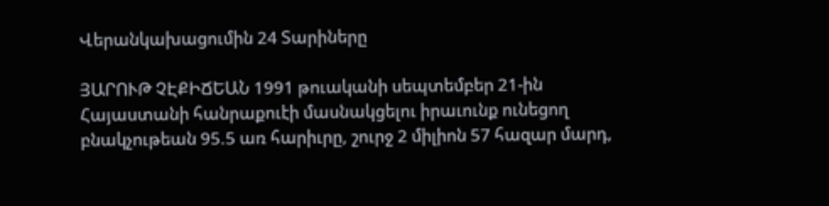Վերանկախացումին 24 Տարիները

ՅԱՐՈՒԹ ՉԷՔԻՃԵԱՆ 1991 թուականի սեպտեմբեր 21-ին Հայաստանի հանրաքուէի մասնակցելու իրաւունք ունեցող բնակչութեան 95.5 առ հարիւրը, շուրջ 2 միլիոն 57 հազար մարդ,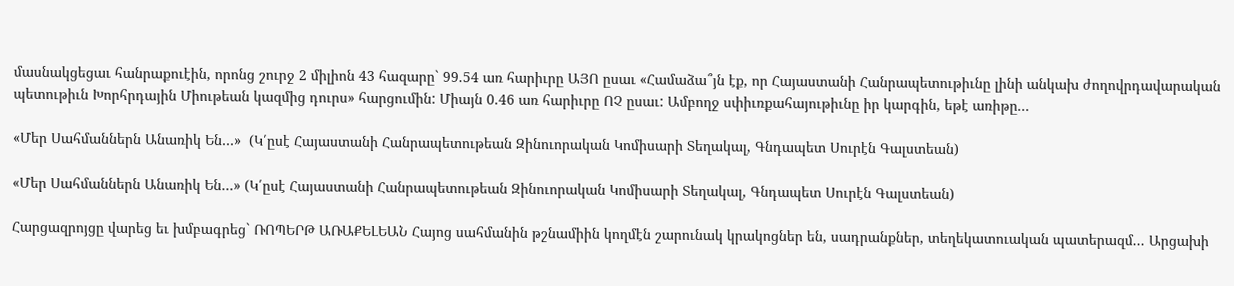մասնակցեցաւ հանրաքուէին, որոնց շուրջ 2 միլիոն 43 հազարը` 99.54 առ հարիւրը ԱՅՈ ըսաւ «Համաձա՞յն էք, որ Հայաստանի Հանրապետութիւնը լինի անկախ ժողովրդավարական պետութիւն Խորհրդային Միութեան կազմից դուրս» հարցումին: Միայն 0.46 առ հարիւրը ՈՉ ըսաւ: Ամբողջ սփիւռքահայութիւնը իր կարգին, եթէ առիթը...

«Մեր Սահմաններն Անառիկ Են…»  (Կ՛ըսէ Հայաստանի Հանրապետութեան Զինուորական Կոմիսարի Տեղակալ, Գնդապետ Սուրէն Գալստեան)

«Մեր Սահմաններն Անառիկ Են…» (Կ՛ըսէ Հայաստանի Հանրապետութեան Զինուորական Կոմիսարի Տեղակալ, Գնդապետ Սուրէն Գալստեան)

Հարցազրոյցը վարեց եւ խմբագրեց` ՌՈՊԵՐԹ ԱՌԱՔԵԼԵԱՆ Հայոց սահմանին թշնամիին կողմէն շարունակ կրակոցներ են, սադրանքներ, տեղեկատուական պատերազմ... Արցախի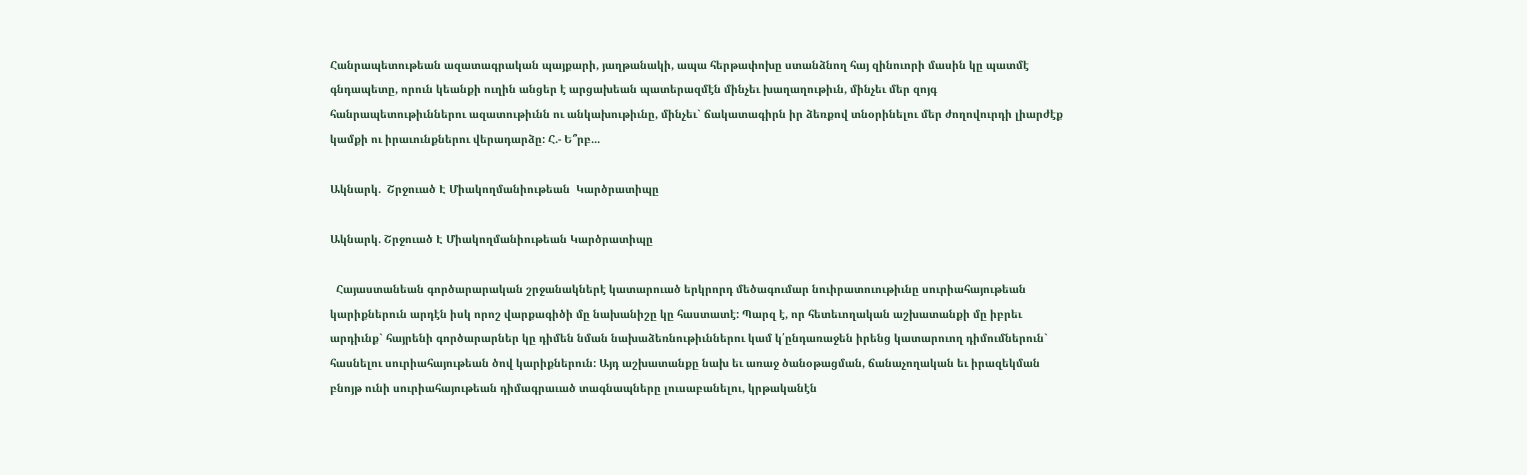Հանրապետութեան ազատագրական պայքարի, յաղթանակի, ապա հերթափոխը ստանձնող հայ զինուորի մասին կը պատմէ գնդապետը, որուն կեանքի ուղին անցեր է արցախեան պատերազմէն մինչեւ խաղաղութիւն, մինչեւ մեր զոյգ հանրապետութիւններու ազատութիւնն ու անկախութիւնը, մինչեւ` ճակատագիրն իր ձեռքով տնօրինելու մեր ժողովուրդի լիարժէք կամքի ու իրաւունքներու վերադարձը: Հ.- Ե՞րբ...

Ակնարկ.  Շրջուած Է Միակողմանիութեան  Կարծրատիպը

Ակնարկ. Շրջուած Է Միակողմանիութեան Կարծրատիպը

  Հայաստանեան գործարարական շրջանակներէ կատարուած երկրորդ մեծագումար նուիրատուութիւնը սուրիահայութեան կարիքներուն արդէն իսկ որոշ վարքագիծի մը նախանիշը կը հաստատէ: Պարզ է, որ հետեւողական աշխատանքի մը իբրեւ արդիւնք` հայրենի գործարարներ կը դիմեն նման նախաձեռնութիւններու կամ կ՛ընդառաջեն իրենց կատարուող դիմումներուն` հասնելու սուրիահայութեան ծով կարիքներուն: Այդ աշխատանքը նախ եւ առաջ ծանօթացման, ճանաչողական եւ իրազեկման բնոյթ ունի սուրիահայութեան դիմագրաւած տագնապները լուսաբանելու, կրթականէն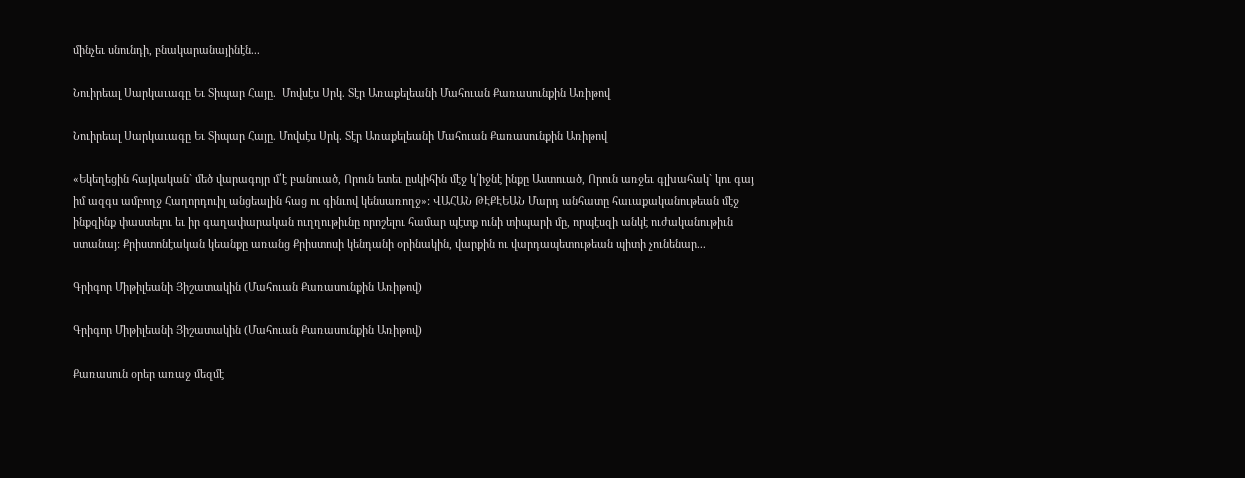մինչեւ սնունդի, բնակարանայինէն...

Նուիրեալ Սարկաւագը Եւ Տիպար Հայը.  Մովսէս Սրկ. Տէր Առաքելեանի Մահուան Քառասունքին Առիթով

Նուիրեալ Սարկաւագը Եւ Տիպար Հայը. Մովսէս Սրկ. Տէր Առաքելեանի Մահուան Քառասունքին Առիթով

«Եկեղեցին հայկական` մեծ վարագոյր մ՛է բանուած, Որուն ետեւ ըսկիհին մէջ կ՛իջնէ ինքը Աստուած, Որուն առջեւ գլխահակ` կու գայ իմ ազգս ամբողջ Հաղորդուիլ անցեալին հաց ու գինւով կենսառողջ»: ՎԱՀԱՆ ԹԷՔԷԵԱՆ Մարդ անհատը հաւաքականութեան մէջ ինքզինք փաստելու եւ իր գաղափարական ուղղութիւնը որոշելու համար պէտք ունի տիպարի մը, որպէսզի անկէ ուժականութիւն ստանայ: Քրիստոնէական կեանքը առանց Քրիստոսի կենդանի օրինակին, վարքին ու վարդապետութեան պիտի չունենար...

Գրիգոր Միթիլեանի Յիշատակին (Մահուան Քառասունքին Առիթով)

Գրիգոր Միթիլեանի Յիշատակին (Մահուան Քառասունքին Առիթով)

Քառասուն օրեր առաջ մեզմէ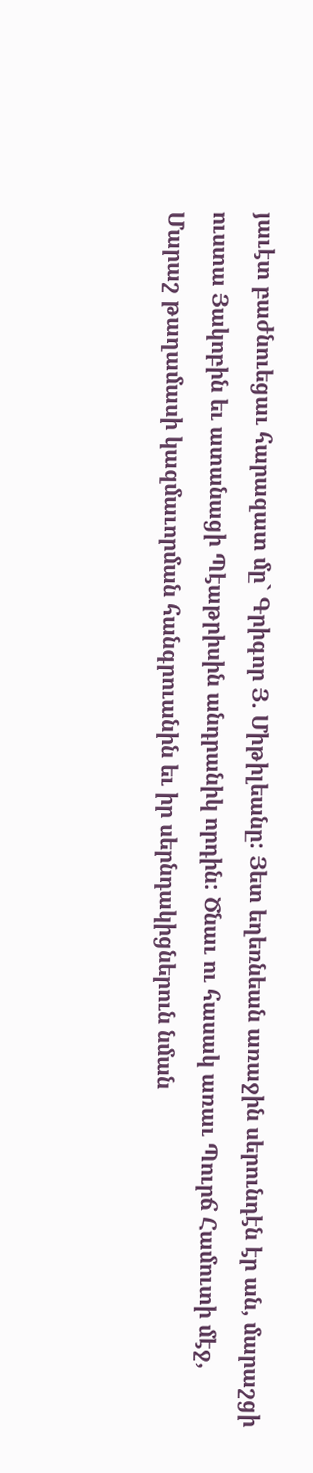յաւէտ բաժնուեցաւ հարազատ մը` Գրիգոր Յ. Միթիլեանը: Յետ եղեռնեան առաջին սերունդէն էր ան, մարաշցի ուստա Յակոբին եւ ատանացի Պէաթրիսին անդրանիկ որդին: Ծնաւ ու հասակ առաւ Պուրճ Համուտի մէջ, Մարաշ թաղամասի կազմաւորման հանգրուանին եւ իր սերնդակիցներուն նման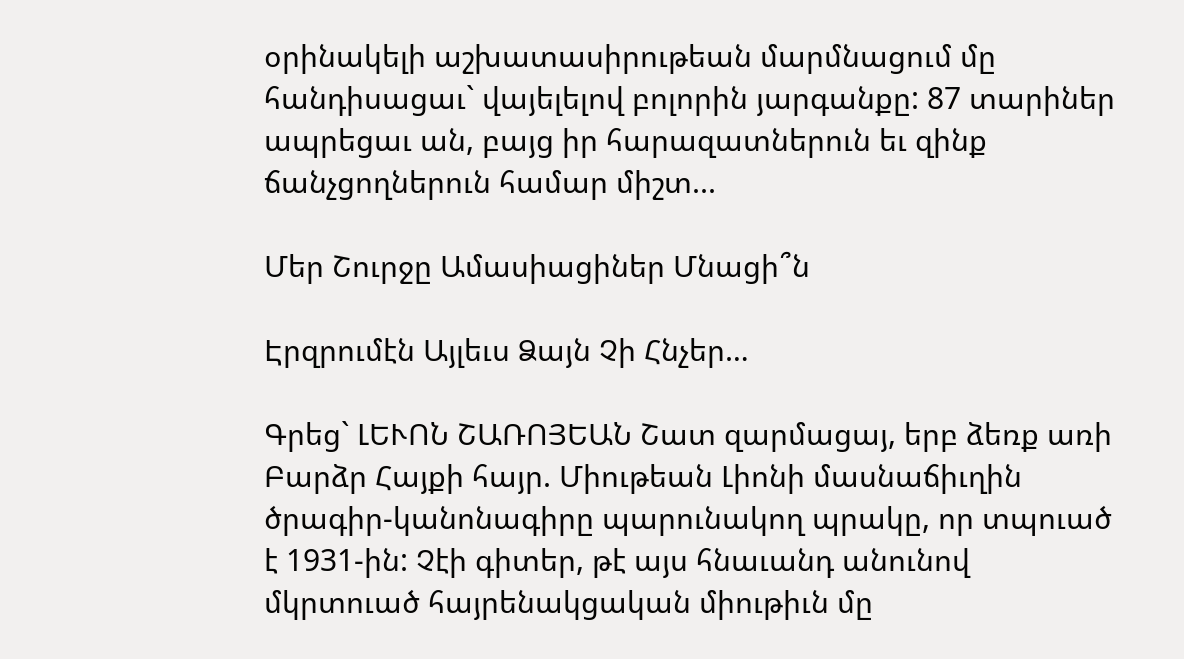օրինակելի աշխատասիրութեան մարմնացում մը հանդիսացաւ` վայելելով բոլորին յարգանքը: 87 տարիներ ապրեցաւ ան, բայց իր հարազատներուն եւ զինք ճանչցողներուն համար միշտ...

Մեր Շուրջը Ամասիացիներ Մնացի՞ն

Էրզրումէն Այլեւս Ձայն Չի Հնչեր…

Գրեց` ԼԵՒՈՆ ՇԱՌՈՅԵԱՆ Շատ զարմացայ, երբ ձեռք առի Բարձր Հայքի հայր. Միութեան Լիոնի մասնաճիւղին ծրագիր-կանոնագիրը պարունակող պրակը, որ տպուած է 1931-ին: Չէի գիտեր, թէ այս հնաւանդ անունով մկրտուած հայրենակցական միութիւն մը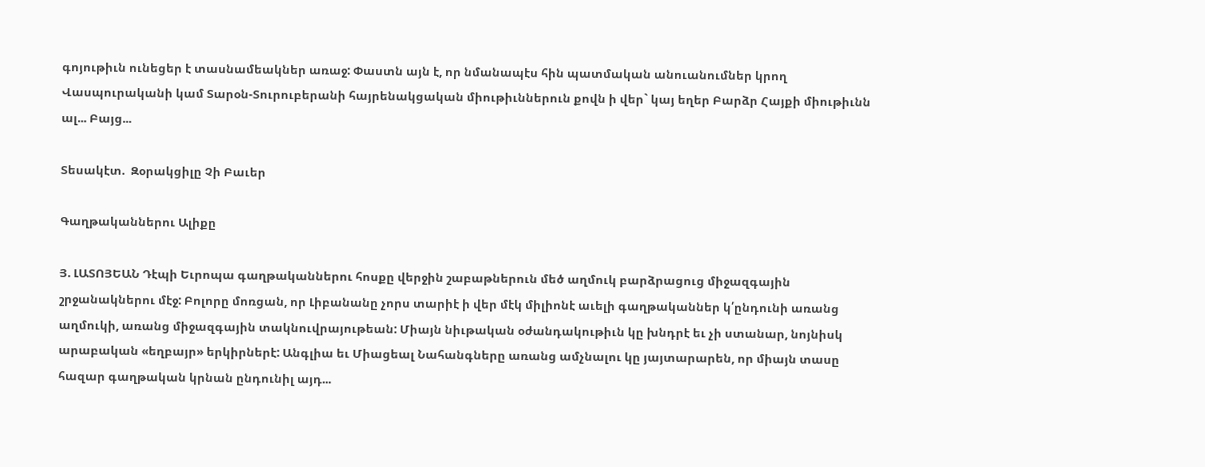գոյութիւն ունեցեր է տասնամեակներ առաջ: Փաստն այն է, որ նմանապէս հին պատմական անուանումներ կրող Վասպուրականի կամ Տարօն-Տուրուբերանի հայրենակցական միութիւններուն քովն ի վեր` կայ եղեր Բարձր Հայքի միութիւնն ալ... Բայց...

Տեսակէտ.  Զօրակցիլը Չի Բաւեր

Գաղթականներու Ալիքը

Յ. ԼԱՏՈՅԵԱՆ Դէպի Եւրոպա գաղթականներու հոսքը վերջին շաբաթներուն մեծ աղմուկ բարձրացուց միջազգային շրջանակներու մէջ: Բոլորը մոռցան, որ Լիբանանը չորս տարիէ ի վեր մէկ միլիոնէ աւելի գաղթականներ կ՛ընդունի առանց աղմուկի, առանց միջազգային տակնուվրայութեան: Միայն նիւթական օժանդակութիւն կը խնդրէ եւ չի ստանար, նոյնիսկ արաբական «եղբայր» երկիրներէ: Անգլիա եւ Միացեալ Նահանգները առանց ամչնալու կը յայտարարեն, որ միայն տասը հազար գաղթական կրնան ընդունիլ այդ...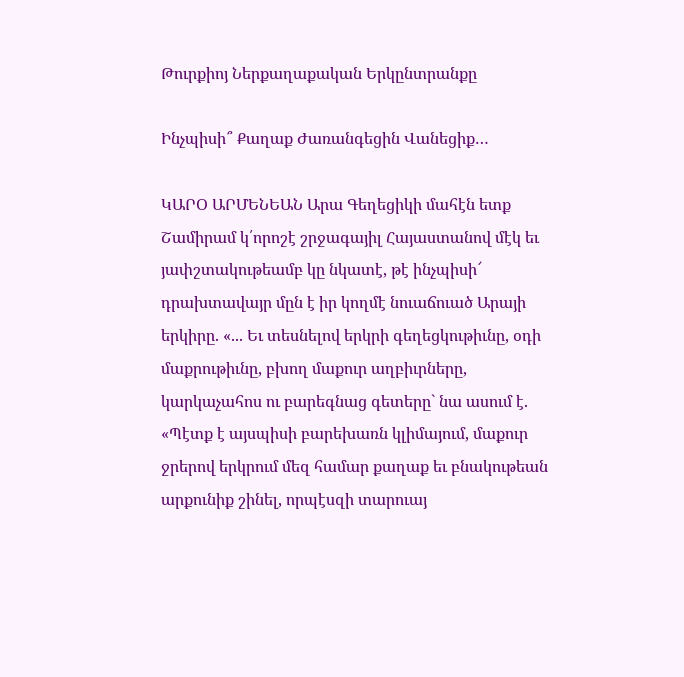Թուրքիոյ Ներքաղաքական Երկընտրանքը

Ինչպիսի՞ Քաղաք Ժառանգեցին Վանեցիք…

ԿԱՐՕ ԱՐՄԵՆԵԱՆ Արա Գեղեցիկի մահէն ետք Շամիրամ կ՛որոշէ շրջագայիլ Հայաստանով մէկ եւ յափշտակութեամբ կը նկատէ, թէ ինչպիսի՜ դրախտավայր մըն է իր կողմէ նուաճուած Արայի երկիրը. «... Եւ տեսնելով երկրի գեղեցկութիւնը, օդի մաքրութիւնը, բխող մաքուր աղբիւրները, կարկաչահոս ու բարեգնաց գետերը` նա ասում է. «Պէտք է այսպիսի բարեխառն կլիմայում, մաքուր ջրերով երկրում մեզ համար քաղաք եւ բնակութեան արքունիք շինել, որպէսզի տարուայ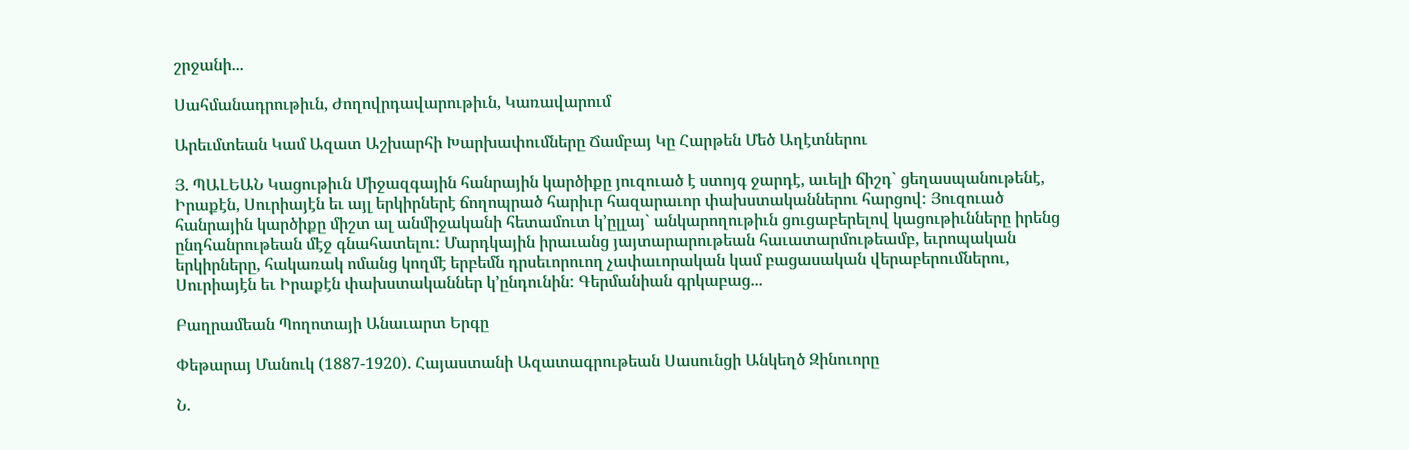շրջանի...

Սահմանադրութիւն, Ժողովրդավարութիւն, Կառավարում

Արեւմտեան Կամ Ազատ Աշխարհի Խարխափումները Ճամբայ Կը Հարթեն Մեծ Աղէտներու

Յ. ՊԱԼԵԱՆ Կացութիւն Միջազգային հանրային կարծիքը յուզուած է ստոյգ ջարդէ, աւելի ճիշդ` ցեղասպանութենէ, Իրաքէն, Սուրիայէն եւ այլ երկիրներէ ճողոպրած հարիւր հազարաւոր փախստականներու հարցով: Յուզուած հանրային կարծիքը միշտ ալ անմիջականի հետամուտ կ’ըլլայ` անկարողութիւն ցուցաբերելով կացութիւնները իրենց ընդհանրութեան մէջ գնահատելու: Մարդկային իրաւանց յայտարարութեան հաւատարմութեամբ, եւրոպական երկիրները, հակառակ ոմանց կողմէ երբեմն դրսեւորուող չափաւորական կամ բացասական վերաբերումներու, Սուրիայէն եւ Իրաքէն փախստականներ կ’ընդունին: Գերմանիան գրկաբաց...

Բաղրամեան Պողոտայի Անաւարտ Երգը

Փեթարայ Մանուկ (1887-1920). Հայաստանի Ազատագրութեան Սասունցի Անկեղծ Զինուորը

Ն.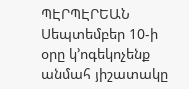ՊԷՐՊԷՐԵԱՆ Սեպտեմբեր 10-ի օրը կ’ոգեկոչենք անմահ յիշատակը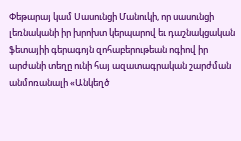Փեթարայ կամ Սասունցի Մանուկի, որ սասունցի լեռնականի իր խրոխտ կերպարով եւ դաշնակցական ֆետայիի գերագոյն զոհաբերութեան ոգիով իր արժանի տեղը ունի հայ ազատագրական շարժման անմոռանալի «Անկեղծ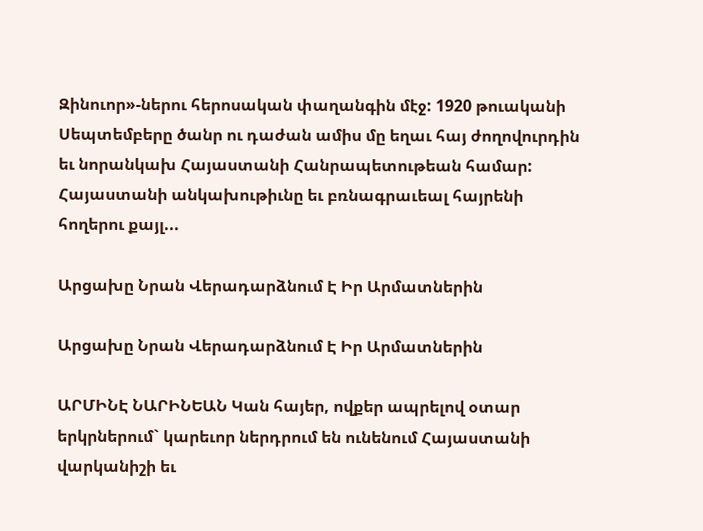Զինուոր»-ներու հերոսական փաղանգին մէջ: 1920 թուականի Սեպտեմբերը ծանր ու դաժան ամիս մը եղաւ հայ ժողովուրդին եւ նորանկախ Հայաստանի Հանրապետութեան համար: Հայաստանի անկախութիւնը եւ բռնագրաւեալ հայրենի հողերու քայլ...

Արցախը Նրան Վերադարձնում Է Իր Արմատներին

Արցախը Նրան Վերադարձնում Է Իր Արմատներին

ԱՐՄԻՆԷ ՆԱՐԻՆԵԱՆ Կան հայեր, ովքեր ապրելով օտար երկրներում` կարեւոր ներդրում են ունենում Հայաստանի վարկանիշի եւ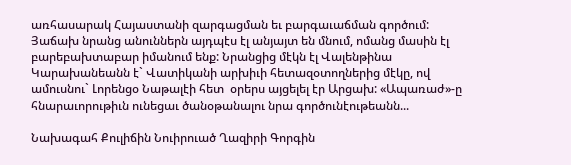առհասարակ Հայաստանի զարգացման եւ բարգաւաճման գործում: Յաճախ նրանց անուններն այդպէս էլ անյայտ են մնում, ոմանց մասին էլ  բարեբախտաբար իմանում ենք: Նրանցից մէկն էլ Վալենթինա Կարախանեանն է` Վատիկանի արխիւի հետազօտողներից մէկը, ով  ամուսնու` Լորենցօ Նաթալէի հետ  օրերս այցելել էր Արցախ: «Ապառաժ»-ը հնարաւորութիւն ունեցաւ ծանօթանալու նրա գործունէութեանն...

Նախագահ Քուլիճին Նուիրուած Ղազիրի Գորգին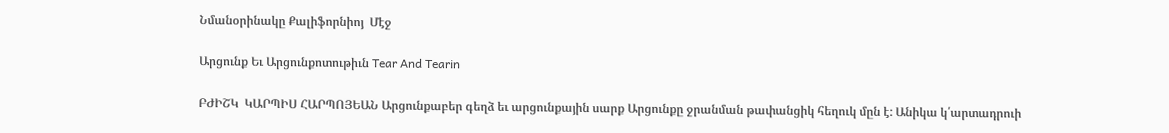Նմանօրինակը Քալիֆորնիոյ  Մէջ

Արցունք Եւ Արցունքոտութիւն Tear And Tearin

ԲԺԻՇԿ  ԿԱՐՊԻՍ ՀԱՐՊՈՅԵԱՆ Արցունքաբեր գեղձ եւ արցունքային սարք Արցունքը ջրանման թափանցիկ հեղուկ մըն է: Անիկա կ՛արտադրուի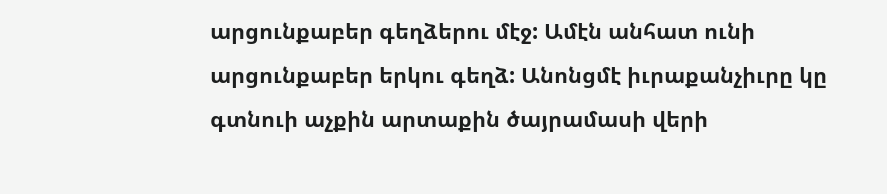արցունքաբեր գեղձերու մէջ: Ամէն անհատ ունի արցունքաբեր երկու գեղձ: Անոնցմէ իւրաքանչիւրը կը գտնուի աչքին արտաքին ծայրամասի վերի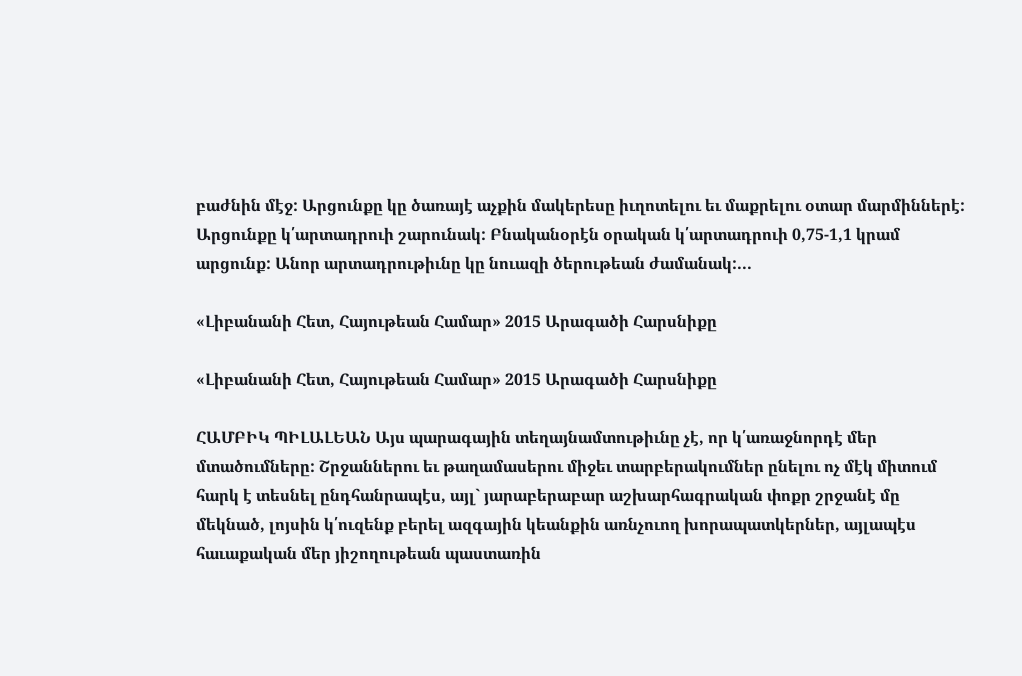բաժնին մէջ: Արցունքը կը ծառայէ աչքին մակերեսը իւղոտելու եւ մաքրելու օտար մարմիններէ: Արցունքը կ՛արտադրուի շարունակ: Բնականօրէն օրական կ՛արտադրուի 0,75-1,1 կրամ արցունք: Անոր արտադրութիւնը կը նուազի ծերութեան ժամանակ:...

«Լիբանանի Հետ, Հայութեան Համար» 2015 Արագածի Հարսնիքը

«Լիբանանի Հետ, Հայութեան Համար» 2015 Արագածի Հարսնիքը

ՀԱՄԲԻԿ ՊԻԼԱԼԵԱՆ Այս պարագային տեղայնամտութիւնը չէ, որ կ՛առաջնորդէ մեր մտածումները: Շրջաններու եւ թաղամասերու միջեւ տարբերակումներ ընելու ոչ մէկ միտում հարկ է տեսնել ընդհանրապէս, այլ` յարաբերաբար աշխարհագրական փոքր շրջանէ մը մեկնած, լոյսին կ՛ուզենք բերել ազգային կեանքին առնչուող խորապատկերներ, այլապէս հաւաքական մեր յիշողութեան պաստառին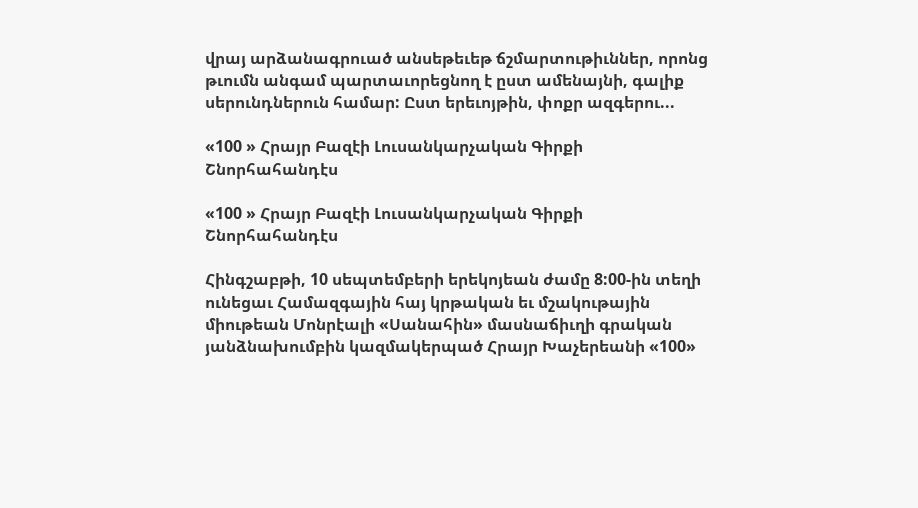վրայ արձանագրուած անսեթեւեթ ճշմարտութիւններ, որոնց թւումն անգամ պարտաւորեցնող է ըստ ամենայնի, գալիք սերունդներուն համար: Ըստ երեւոյթին, փոքր ազգերու...

«100 » Հրայր Բազէի Լուսանկարչական Գիրքի Շնորհահանդէս

«100 » Հրայր Բազէի Լուսանկարչական Գիրքի Շնորհահանդէս

Հինգշաբթի, 10 սեպտեմբերի երեկոյեան ժամը 8:00-ին տեղի ունեցաւ Համազգային հայ կրթական եւ մշակութային միութեան Մոնրէալի «Սանահին» մասնաճիւղի գրական յանձնախումբին կազմակերպած Հրայր Խաչերեանի «100»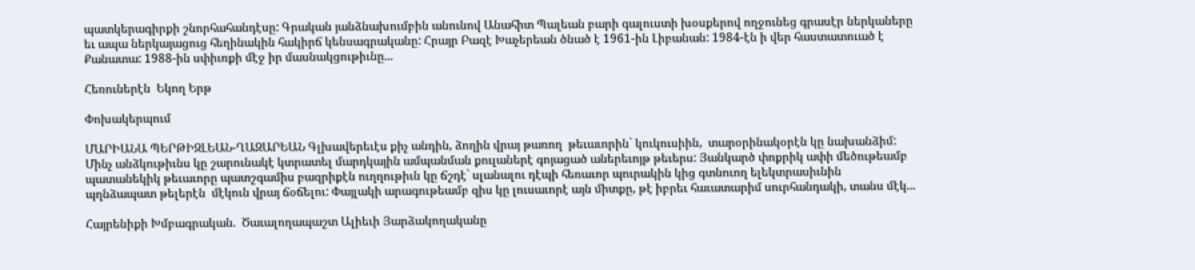պատկերագիրքի շնորհահանդէսը: Գրական յանձնախումբին անունով Անահիտ Պալեան բարի գալուստի խօսքերով ողջունեց գրասէր ներկաները եւ ապա ներկայացուց հեղինակին հակիրճ կենսագրականը: Հրայր Բազէ Խաչերեան ծնած է 1961-ին Լիբանան: 1984-էն ի վեր հաստատուած է Քանատա: 1988-ին սփիւռքի մէջ իր մասնակցութիւնը...

Հեռուներէն  Եկող Երթ

Փոխակերպում

ՄԱՐԻԱՆԱ ՊԵՐԹԻԶԼԵԱՆ-ՂԱԶԱՐԵԱՆ Գլխավերեւէս քիչ անդին, ձողին վրայ թառող  թեւաւորին` կուկուսիին,  տարօրինակօրէն կը նախանձիմ: Մինչ անձկութիւնս կը շարունակէ կտրատել մարդկային ամպանման քուլաներէ գոյացած աներեւոյթ թեւերս: Յանկարծ փոքրիկ ափի մեծութեամբ պատանեկիկ թեւաւորը պատշգամիս բազրիքէն ուղղութիւն կը ճշդէ` սլանալու դէպի հեռաւոր պուրակին կից գտնուող ելեկտրասիւնին  պղնձապատ թելերէն  մէկուն վրայ ճօճելու: Փայլակի արագութեամբ զիս կը լուսաւորէ այն միտքը, թէ իբրեւ հաւատարիմ սուրհանդակի, տանս մէկ...

Հայրենիքի Խմբագրական.  Ծաւալողապաշտ Ալիեւի Յարձակողականը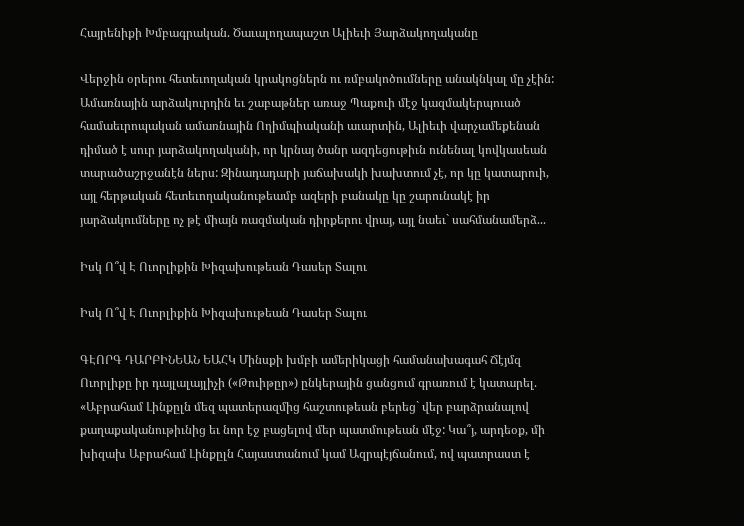Հայրենիքի Խմբագրական. Ծաւալողապաշտ Ալիեւի Յարձակողականը

Վերջին օրերու հետեւողական կրակոցներն ու ռմբակոծումները անակնկալ մը չէին: Ամառնային արձակուրդին եւ շաբաթներ առաջ Պաքուի մէջ կազմակերպուած համաեւրոպական ամառնային Ողիմպիականի աւարտին, Ալիեւի վարչամեքենան դիմած է սուր յարձակողականի, որ կրնայ ծանր ազդեցութիւն ունենալ կովկասեան տարածաշրջանէն ներս: Զինադադարի յաճախակի խախտում չէ, որ կը կատարուի, այլ հերթական հետեւողականութեամբ ազերի բանակը կը շարունակէ իր յարձակումները ոչ թէ միայն ռազմական դիրքերու վրայ, այլ նաեւ` սահմանամերձ...

Իսկ Ո՞վ Է Ուորլիքին Խիզախութեան Դասեր Տալու

Իսկ Ո՞վ Է Ուորլիքին Խիզախութեան Դասեր Տալու

ԳԷՈՐԳ ԴԱՐԲԻՆԵԱՆ ԵԱՀԿ Մինսքի խմբի ամերիկացի համանախագահ Ճէյմզ Ուորլիքը իր դայլալայլիչի («Թուիթըր») ընկերային ցանցում գրառում է կատարել. «Աբրահամ Լինքըլն մեզ պատերազմից հաշտութեան բերեց` վեր բարձրանալով քաղաքականութիւնից եւ նոր էջ բացելով մեր պատմութեան մէջ: Կա՞յ, արդեօք, մի խիզախ Աբրահամ Լինքըլն Հայաստանում կամ Ազրպէյճանում, ով պատրաստ է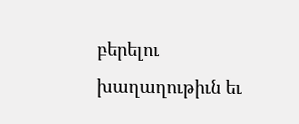բերելու խաղաղութիւն եւ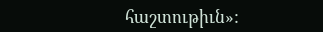հաշտութիւն»: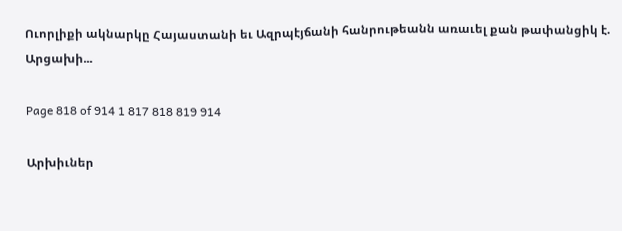Ուորլիքի ակնարկը Հայաստանի եւ Ազրպէյճանի հանրութեանն առաւել քան թափանցիկ է. Արցախի...

Page 818 of 914 1 817 818 819 914

Արխիւներ